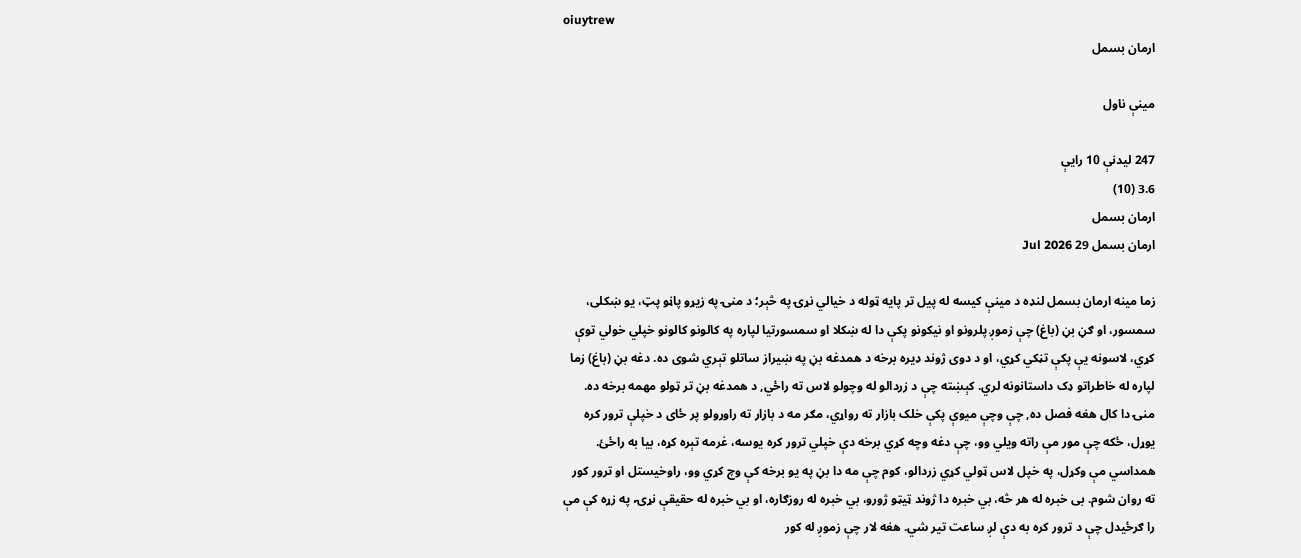oiuytrew
ارمان بسمل

مينې ناول

247 لیدنې 10 رایې
3.6 (10)
ارمان بسمل
ارمان بسمل 29 Jul 2026

زما مينه ارمان بسمل لنډه د مينې کيسه له پيل تر پایه ټوله د خیالي نړۍ په څېر؛ د منۍ په زيړو پاڼو پټ، يو ښکلی، سمسور، او ګڼ بڼ (باغ) چې زموږ پلرونو او نيکونو پکې دا له ښکلا او سمسورتيا لپاره په کالونو کالونو خپلي خولي توې کړي، لاسونه يې پکې تڼکي کړي، او د دوی ژوند ډيره برخه د همدغه بڼ په ښيراز ساتلو تېري شوی ده. دغه بڼ (باغ) زما لپاره له خاطراتو ډک داستانونه لري. کېښته چې د زردالو له وچولو لاس ته راځي, د همدغه بڼ تر ټولو مهمه برخه ده. منۍ دا کال هغه فصل ده, چې وچې ميوې پکې خلک بازار ته رواړي، مګر مه د بازار ته راوړولو پر ځای د خپلې ترور کره يوړل، ځکه چې مور مې راته ويلي وو، چې دغه وچه کړي برخه دې خپلي ترور کره يوسه، غرمه تېره کړه، بیا به راځئ. همداسي مې وکړل، په خپل لاس ټولي کړي زردالو، کوم چې مه دا بڼ په يو برخه کې وچ کړي وو، راوخيستل او ترور کور ته روان شوم. بی خبره له هر څه، بي خبره دا ژوند ټيټو ژورو، بي خبره له روزګاره، او بي خبره له حقيقې نړۍ، په زړه کې مې را ګرځيدل چې د ترور کره به دې لږ ساعت تير شي. هغه لار چې زموږ له کور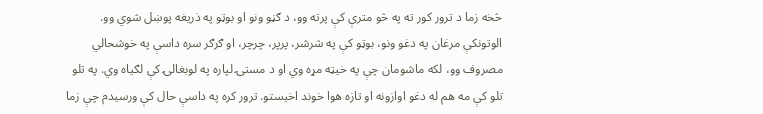څخه زما د ترور کور ته په څو مترې کې پرته وو، د ګڼو ونو او بوټو په ذريغه پوښل شوي وو. الوتونکې مرغان په دغو ونو، بوټو کې په شرشر، پرپر، چرچر، او ګرګر سره داسې په خوشحالي مصروف وو، لکه ماشومان چې په خيټه مړه وي او د مستۍ لپاره په لوبغالۍ کې لګياه وي. په تلو تلو کې مه هم له دغو اوازونه او تازه هوا خوند اخيستو. ترور کره په داسې حال کې ورسيدم چې زما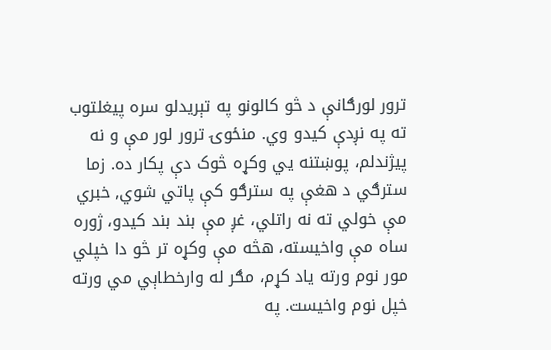ترور لورګانې د څو کالونو په تېريدلو سره پيغلتوب ته په نږدې کيدو وي. منځوۍ ترور لور مې و نه پيژندلم، پوښتنه يي وکړه څوک دې پکار ده. زما سترګي د هغې په سترګو کې پاتي شوي, خبري مې خولي ته نه راتلي، غږ مې بند بند کيدو، ژوره ساه مې واخيسته، هڅه مې وکړه تر څو دا خپلي مور نوم ورته ياد کړم، مګر له وارخطاېي مي ورته خپل نوم واخيست. په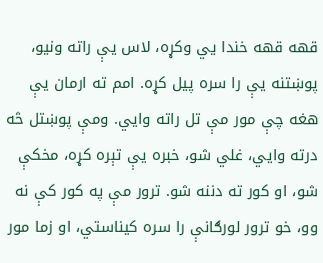قهه قهه خندا يي وکړه، لاس يې راته ونيو، پوښتنه يې را سره پيل کړه. امم ته ارمان يې هغه چې مور مې تل راته وايي. ومې پوښتل څه درته وايي، غلي شو، خبره يې تېره کړه، مخکې شو، او کور ته دننه شو. ترور مې په کور کې نه وو، خو ترور لورګانې را سره کيناستي، او زما مور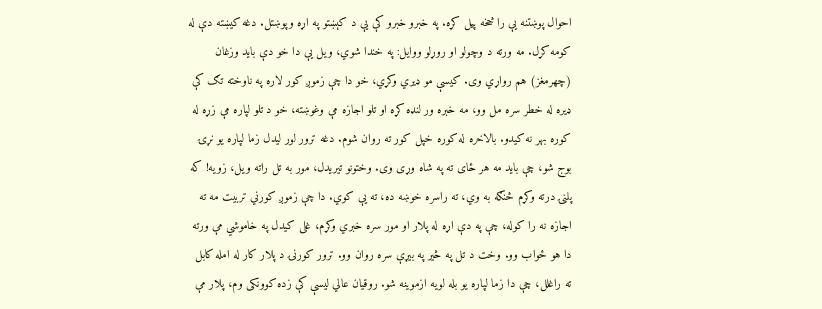احوال پوښتنه يې را څخه پيل کړه. په خبرو خبرو کې يې د کېښتو په اړه وپوښتل. دغه کيښته دې له کومه کړل. مه ورته د وچولو او روړلو ووايل: په خندا شوي، ويل يې دا خو دې بايد وزغان (چهرمغز) هم رواړي وی. کيسې مو ډيري وکړي، خو دا چې زموږ کور لاره په ناوخته تګ کې ډيره له خطر سره مل وو، مه خبره ور لنډه کړه او تلو اجازه مې وغوښته، خو د تلو لپاره مې زړه له کوره بهر نه کيدو. بالاخره له کوره خپل کور ته روان شوم. دغه ترور لور ليدل زما لپاره يو نړۍ بوج شو، چې بايد مه هر ځای ته په شاه وړی وی. وختونو تيريدل، مور به تل راته ويل، زويه! که پلنۍ درته وکړم څنګه به وي، ته راسره خوښه ده، ته يې کوي. دا چې زموږ کورني تربيت مه ته اجازه نه را کوله، چې په دې اړه له پلار او مور سره خبري وکړم، غلی کيدل په خاموشي مې ورته دا هو ځواب وو. وخت د تل په څير په بيړې سره روان وو. ترور کورنۍ د پلار کار له امله کابل ته راغلل، چې دا زما لپاره يو بله لویه ازموينه شو. روقيان عالي ليسې کې زده کوونکی وم، پلار مې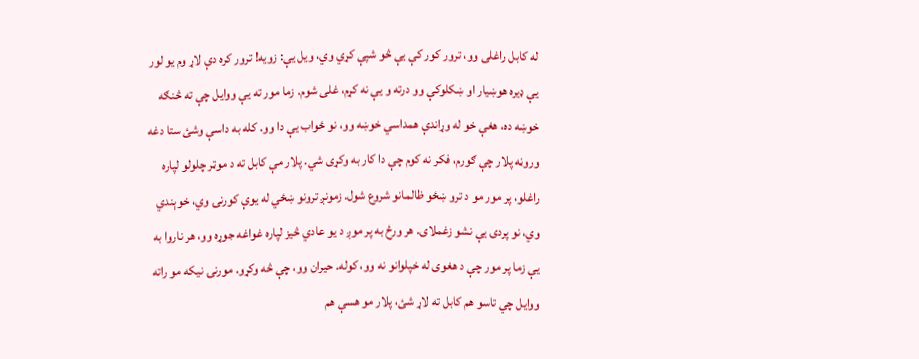له کابل راغلی وو، ترور کور کې يې څو شپې کړي وي، ويل يې: زویه! ترور کره دې لاړ وم يو لور يې ډيره هوښيار او ښکلوکې وو درته و يې نه کړم، غلی شوم. زما مور ته يې ووايل چې ته څنګه خوښه ده، هغې خو له وړاندې همداسي خوښه وو، نو ځواب يې دا وو. کله به داسې وشئ ستا دغه وروڼه پلار چې ګورم، فکر نه کوم چې دا کار به وکړی شي. پلار مې کابل ته د موټر چلولو لپاره راغلو، پر مور مو د ترو ښځو ظالمانو شروع شول. زمونږ ترونو ښځي له يوې کورنۍ وي، خوېندي وي، نو پردی يې نشو زغملاى. هر ورځ به پر موږ د يو عادي څیز لپاره غواغه جوړه وو، هر ناروا به يې زما پر مور چې د هغوی له خپلوانو نه وو، کوله. حيران وو، چې څه وکړو. مورنۍ نيکه مو راته ووايل چي تاسو هم کابل ته لاړ شئ، پلار مو هسې هم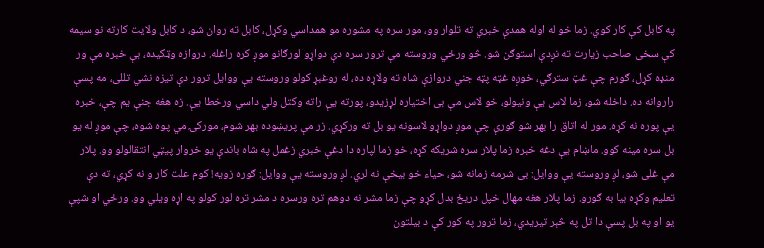په کابل کې کار کوي. زما خو له اوله همدې خبري ته تلوار وو، مور سره په مشوره مو همداسي وکړل، کابل ته روان شو، د کابل ولايت کارته نو سیمه کې سخی صاحب زیارت ته نږدې استوګن شو. څو ورځي وروسته مې ترور سره دې دواړو لورګانو موږ کره راغله. دروازه وټکيده، بې خبره مې ور منډه کړل، ګورم چې غټ سترګي، خوږه غټه پټه جني دروازې شاه ته ولاړه ده، له روغبړ کولو وروسته يې ووايل ترور دې تيزه نشي تللی، مه پسې راروانه ده. داخله شو، زما لاس يې ونيولو، خو لاس مې بی اختیاره لړزيدو، پورته يې راته وکتل ولي داسي ورخطا يې. زه هغه جنې يم چې، خبره يې پوره نه کړه. مور له اتاق را بهر شو ګورې چې موږ دواړو لاسونه يو بل ته ورکړي. زر مې پريښوده بهر شوم، مورکۍ مي پوه شوه، چې موږ له يو بل سره مينه کوو. ماښام يې دغه خبره زما پلار سره شریکه کړه، خو زما لپاره دا دغې خبري زغمل په شاه باندې يو خروار پيټي انتقالولو وو. پلار مې غلی شو، لږ وروسته یې ووايل: بی شرمه زمانه شو، حیاء خو بیخې نه لري. لږ وروسته يې ووايل: ګوره زويه! کوم علت کار و نه کړي، ته دې تعليم وکړه بیا به ګورو. زما پلار هغه مهال خپل دريځ بدل کړو چې زما مشر نه دوهم تره ورسره د مشر تره لور کولو په اړه ويلي وو. ورځي او شپې يو او په بل پسې دا تل په څېر تيريدي، زما ترور په کور کې د بیلتون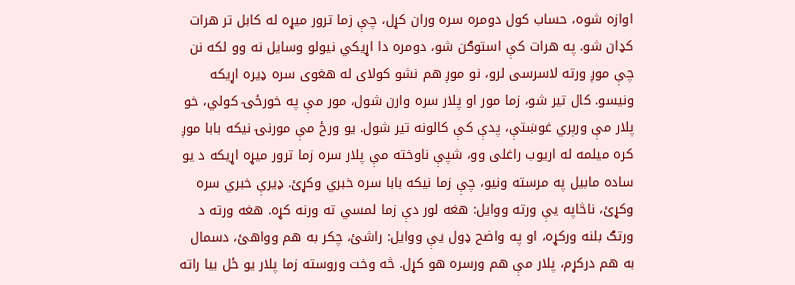اوازه شوه، حساب کول دومره سره وران کړل، چې زما ترور ميړه له کابل تر هرات کډان شو. په هرات کې استوګن شو، دومره دا اړيکي نيولو وسایل نه وو لکه نن چې موږ ورته لاسرسی لرو، نو موږ هم نشو کولای له هغوی سره ډيره اړيکه ونيسو. کال تير شو، زما مور او پلار سره وارن شول، مور مې په خورځۍ کولي، خو پلار مې ورېري غوښتې، پدې کې کالونه تير شول. يو ورځ مې مورنۍ نيکه بابا موږ کره ميلمه له اریوب راغلی وو، شپې ناوخته مې پلار سره زما ترور ميړه اړيکه د يو ساده مابیل په مرسته ونیو، چې زما نيکه بابا سره خبري وکړئ. ډيرې خبري سره وکړئ، ناڅاپه يې ورته ووايل: هغه لور دې زما لمسي ته ورنه کړه. هغه ورته د ورتګ بلنه ورکړه، او په واضح ډول يې ووايل: راشئ، چکر به هم وواهئ، دسمال به هم درکړم، پلار مې هم ورسره هو کړل. څه وخت وروسته زما پلار يو ځل بیا راته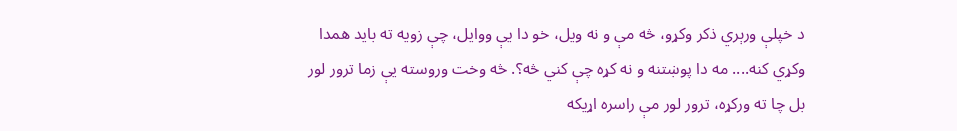د خپلې ورېري ذکر وکړو، څه مې و نه ويل، خو دا يې ووايل، چې زویه ته باید همدا وکړي کنه.... مه دا پوښتنه و نه کړه چې کني څه؟. څه وخت وروسته يې زما ترور لور بل چا ته ورکړه، ترور لور مې راسره اړيکه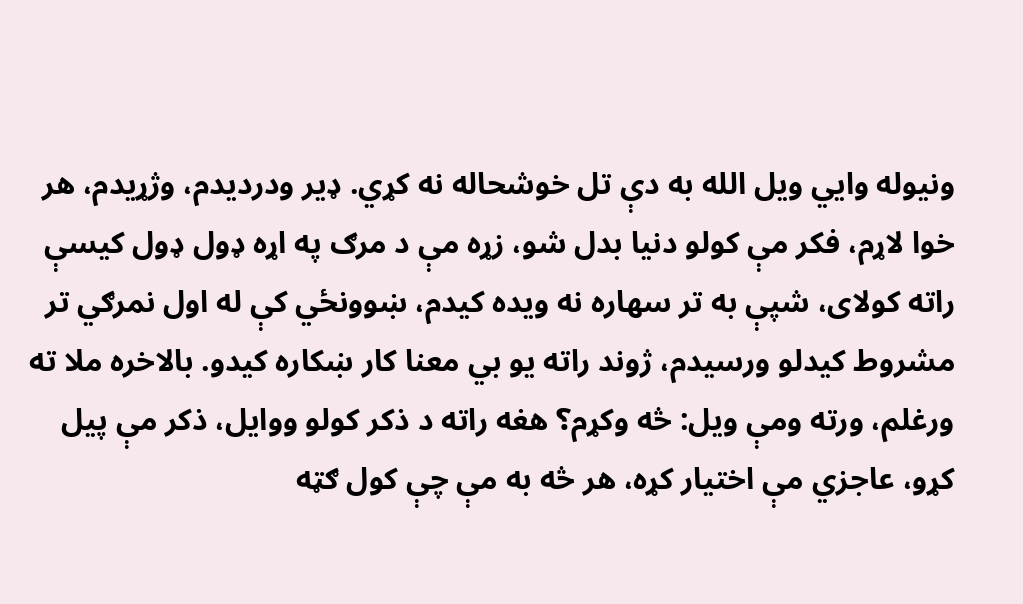ونيوله وايي ويل الله به دې تل خوشحاله نه کړي. ډير ودرديدم، وژړيدم، هر خوا لاړم، فکر مې کولو دنيا بدل شو، زړه مې د مرګ په اړه ډول ډول کيسې راته کولای، شپې به تر سهاره نه ويده کيدم، ښوونځي کې له اول نمرګي تر مشروط کیدلو ورسيدم، ژوند راته يو بي معنا کار ښکاره کیدو. بالاخره ملا ته ورغلم، ورته ومې ويل: څه وکړم؟ هغه راته د ذکر کولو ووايل، ذکر مې پيل کړو، عاجزي مې اختيار کړه، هر څه به مې چې کول ګټه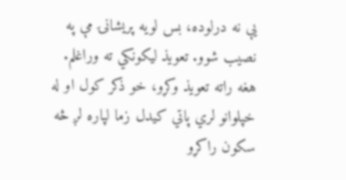يې نه درلوده، بس لویه پریشانۍ مې په نصیب شوو. تعويذ ليکونکي ته وراغلم. هغه راته تعويذ وکړو، خو ذکر کول او له خپلوانو لري پاتي کيدل زما لپاره لږ څه سکون راکړو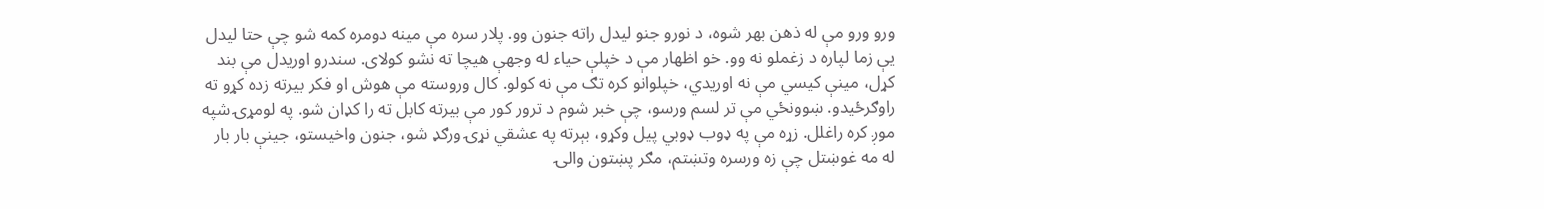ورو ورو مې له ذهن بهر شوه، د نورو جنو ليدل راته جنون وو. پلار سره مې مينه دومره کمه شو چې حتا ليدل يې زما لپاره د زغملو نه وو. خو اظهار مې د خپلې حیاء له وجهې هيچا ته نشو کولای. سندرو اوریدل مې بند کړل، مينې کيسي مې نه اوريدي، خپلوانو کره تګ مې نه کولو. کال وروسته مې هوش او فکر بیرته زده کړو ته راوګرځيدو. ښوونځي مې تر لسم ورسو، چې خبر شوم د ترور کور مې بیرته کابل ته را کډان شو. په لومړۍ شپه موږ کره راغلل. زړه مې په ډوب ډوبي پيل وکړو، بېرته په عشقي نړۍ ورګډ شو، جنون واخیستو، جينې بار بار له مه غوښتل چې زه ورسره وتښتم، مګر پښتون والۍ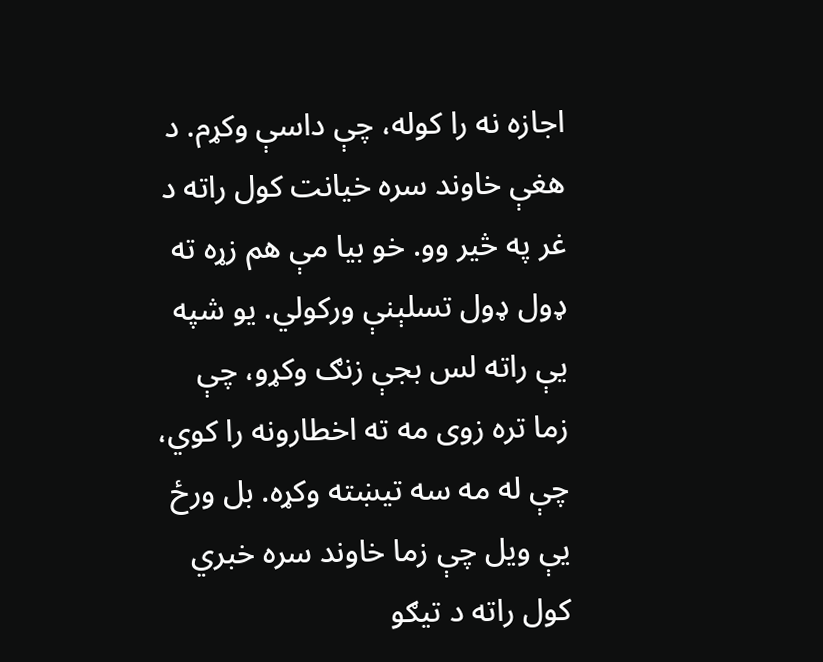اجازه نه را کوله، چې داسې وکړم. د هغې خاوند سره خيانت کول راته د غر په څير وو. خو بیا مې هم زړه ته ډول ډول تسلېنې ورکولي. يو شپه يې راته لس بجې زنګ وکړو، چې زما تره زوی مه ته اخطارونه را کوي، چې له مه سه تيښته وکړه. بل ورځ يې ويل چې زما خاوند سره خبري کول راته د تيګو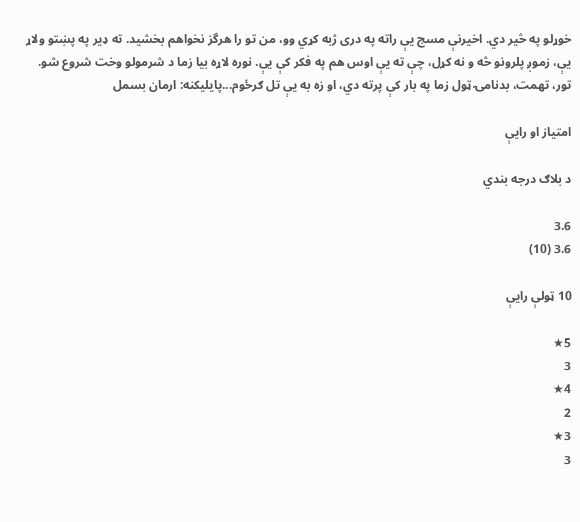خوړلو په څير دي. اخيرنې مسج يې راته په دری ژبه کړي وو، من تو را هرگز نخواهم بخشید. ته ډير په پښتو ولاړ يې، زموږ پلرونو څه و نه کړل، چې ته يې اوس هم په فکر کې يې. نوره لاړه بیا زما د شرمولو وخت شروع شو. تور، تهمت، بدنامۍ ټول زما په بار کې پرته دي، او زه به يې تل ګرځوم...پایليکنه: ارمان بسمل

امتیاز او رایې

د بلاګ درجه بندي

3.6
3.6 (10)

10 ټولې رایې

5★
3
4★
2
3★
3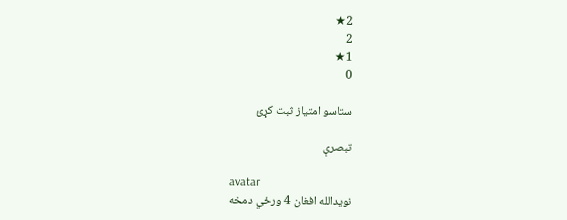2★
2
1★
0

ستاسو امتیاز ثبت کړئ

تبصرې

avatar
نویدالله افغان 4 ورځي دمخه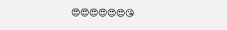😍😍😍😍😍😍😘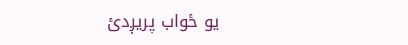یو ځواب پریږدئ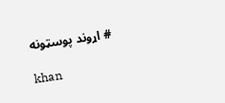# اړوند پوسټونه

khan